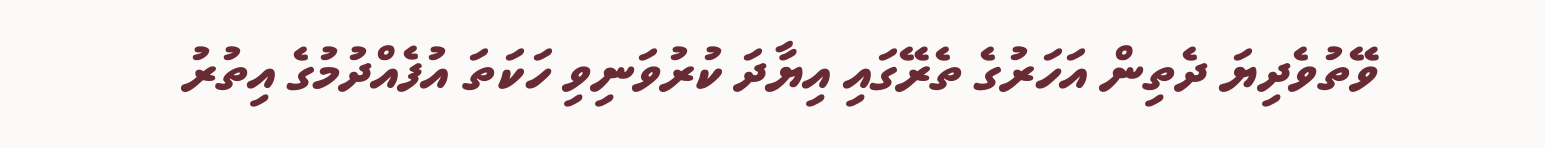ވޭތުވެދިޔަ ދެތިން އަހަރުގެ ތެރޭގައި އިޔާދަ ކުރުވަނިވި ހަކަތަ އުފެއްދުމުގެ އިތުރު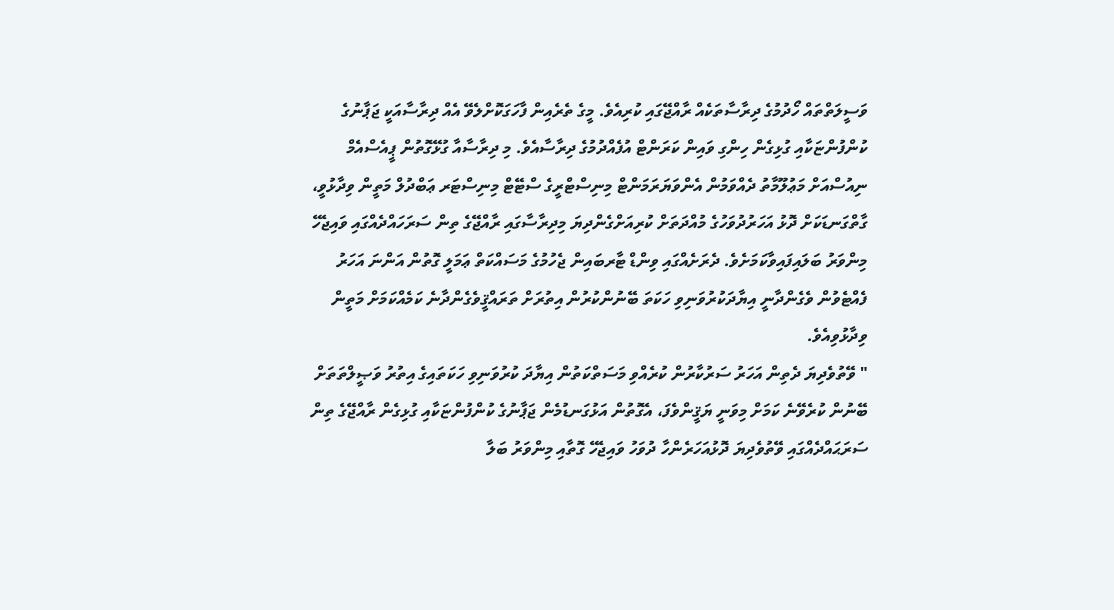ވަސީލަތްތައް ހޯދުމުގެ ދިރާސާތަކެއް ރާއްޖޭގައި ކުރިއެވެ. މީގެ ތެރެއިން ފާހަގަކޮށްލެވޭ އެއް ދިރާސާއަކީ ޖަޕާނުގެ ކުންފުންޏަކާއި ގުޅިގެން ހިންގި ވައިން ކަރަންޓް އުފެއްދުމުގެ ދިރާސާއެވެ. މި ދިރާސާއާ ގުޅޭގޮތުން ޕީއެސްއެމް ނިއުސްއަށް މަޢުލޫމާތު ދެއްވަމުން އެންވަޔަރަމަންޓް މިނިސްޓްރީގެ ސްޓޭޓް މިނިސްޓަރ ޢަބްދުލް މަތީން ވިދާޅުވީ، ގާތްގަނޑަކަށް ދޮޅު އަހަރުދުވަހުގެ މުއްދަތަށް ކުރިއަށްގެންދިޔަ މިދިރާސާގައި ރާއްޖޭގެ ތިން ސަރަހައްދެއްގައި ވައިޖެހޭ މިންވަރު ބަލައިފައިވާކަމަށެވެ. ދެރަށެއްގައި ވިންޑް ޓާރބައިން ޖެހުމުގެ މަސައްކަތް ޢަމަލީ ގޮތުން އަންނަ އަހަރު ފެއްޓެވުން ވެގެންދާނީ އިޔާދަކުރުވަނިވި ހަކަތަ ބޭނުންކުރުން އިތުރަށް ތަރައްޤީވެގެންދާނެ ކަމެއްކަމަށް މަތީން ވިދާޅުވިއެވެ.
" ވޭތުވެދިޔަ ދެތިން އަހަރު ސަރުކާރުން ކުރެއްވި މަސަތްކަތުން އިޔާދަ ކުރުވަނިވި ހަކަތައިގެ އިތުރު ވަޞީލްތަތަށް ބޭނުން ކުރެވޭނެ ކަމަށް މިވަނީ ޔަޤީންވެފަ، އެގޮތުން އަޅުގަނޑުމެން ޖަޕާނުގެ ކުންފުންޏަކާއި ގުޅިގެން ރާއްޖޭގެ ތިން ސަރަޙައްދެއްގައި ވޭތުވެދިޔަ ދޮޅުއަހަރެންހާ ދުވަހު ވައިޖެހޭ ގޮތާއި މިންވަރު ބަލާ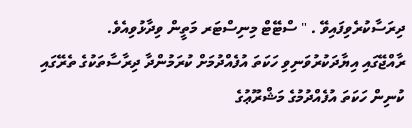ދިރަސާކުރެވިފައިވޭ . " ސްޓޭޓް މިނިސްޓަރ މަތީން ވިދާޅުވިއެވެ.
ރާއްޖޭގައި އިޔާދަކުރުވަނިވި ހަކަތަ އުފެއްދުމަށް ކުރަމުންދާ ދިރާސާތަކުގެ ތެރޭގައި ކުނިން ހަކަތަ އުފެއްދުމުގެ މަޝްރޫޢުގެ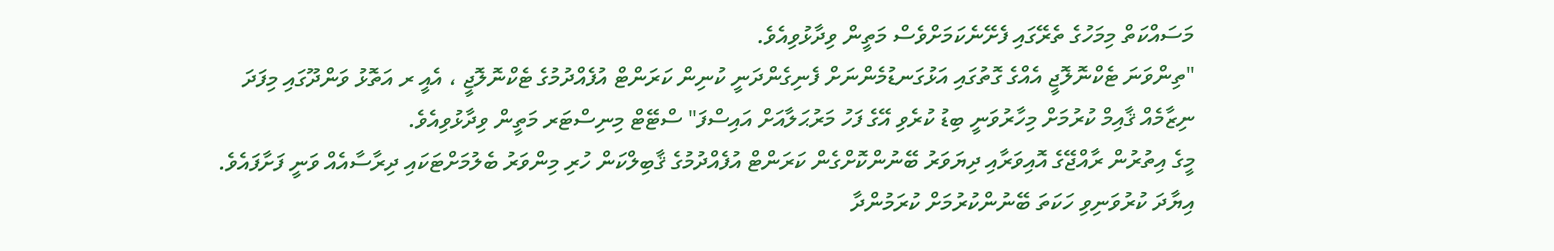މަސައްކަތް މިމަހުގެ ތެރޭގައި ފެށޭނެކަމަށްވެސް މަތީން ވިދާޅުވިއެވެ.
"ތިންވަނަ ޓެކްނޮލޮޖީ އެއްގެ ގޮތުގައި އަޅުގަނޑުމެންނަށް ފެނިގެންދަނީ ކުނިން ކަރަންޓް އުފެއްދުމުގެ ޓެކްނޮލޮޖީ ، އެއީ ރ އަތޮޅު ވަންދޫގައި މިފަދަ ނިޒާމެއް ޤާއިމް ކުރުމަށް މިހާރުވަނީ ބިޑު ކުރެވި އޭގެ ފަހު މަރުޙަލާއަށް އައިސްފަ" ސްޓޭޓް މިނިސްޓަރ މަތީން ވިދާޅުވިއެވެ.
މީގެ އިތުރުން ރާއްޖޭގެ އޮއިވަރާއި ދިޔަވަރު ބޭނުންކޮށްގެން ކަރަންޓް އުފެއްދުމުގެ ޤާބިލްކަން ހުރި މިންވަރު ބެލުމަށްޓަކައި ދިރާސާއެއް ވަނީ ފަށާފައެވެ. އިޔާދަ ކުރުވަނިވި ހަކަތަ ބޭނުންކުރުމަށް ކުރަމުންދާ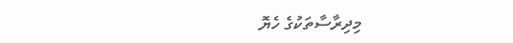މިދިރާސާތަކުގެ ހެޔޮ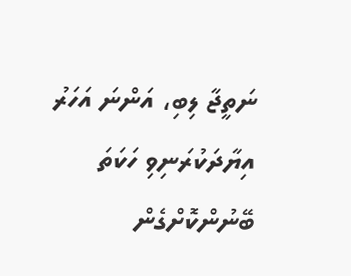ނަތީޖާ ލިބި، އަންނަ އަހަރު އިޔާދަކުރަނިވި ހަކަތަ ބޭނުންކޮށްގެން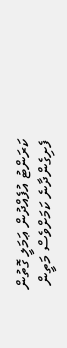ކަރަންޓު އުފެއްދުން ޢަމަލީ ގޮތުން ފެށިގެންދާނެ ކަމަށްވެސް މަތީން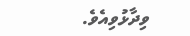ވިދާޅުވިއެވެ.